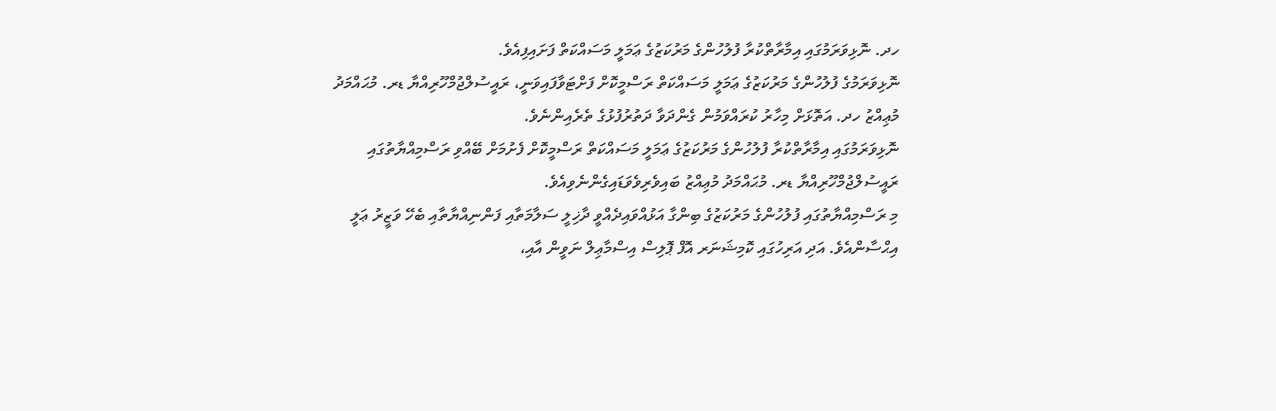ހދ. ނޮޅިވަރަމުގައި އިމާރާތްކުރާ ފުލުހުންގެ މަރުކަޒުގެ ޢަމަލީ މަސައްކަތް ފަށައިފިއެވެ.
ނޮޅިވަރަމުގެ ފުލުހުންގެ މަރުކަޒުގެ ޢަމަލީ މަސައްކަތް ރަސްމީކޮށް ފަށްޓަވާފައިވަނީ، ރައީސުލްޖުމްހޫރިއްޔާ ޑރ. މުޙައްމަދު މުޢިއްޒު ހދ. އަތޮޅަށް މިހާރު ކުރައްވަމުން ގެންދަވާ ދަތުރުފުޅުގެ ތެރެއިންނެވެ.
ނޮޅިވަރަމުގައި އިމާރާތްކުރާ ފުލުހުންގެ މަރުކަޒުގެ ޢަމަލީ މަސައްކަތް ރަސްމީކޮށް ފެށުމަށް ބޭއްވި ރަސްމިއްޔާތުގައި ރައީސުލްޖުމްހޫރިއްޔާ ޑރ. މުޙައްމަދު މުޢިއްޒު ބައިވެރިވެވަޑައިގެންނެވިއެވެ.
މި ރަސްމިއްޔާތުގައި ފުލުހުންގެ މަރުކަޒުގެ ބިންގާ އަޅުއްވައިދެއްވީ ދާޚިލީ ސަލާމަތާއި ފަންނިއްޔާތާއި ބެހޭ ވަޒީރު ޢަލީ އިޙްސާންއެވެ. އަދި އަރިހުގައި ކޮމިޝަނަރ އޮފް ޕޮލިސް އިސްމާޢިލް ނަވީން އާއި،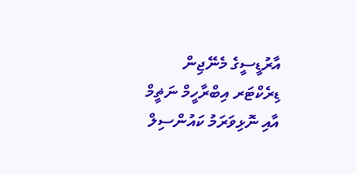އާރުޑީސީގެ މެނޭޖިން ޑިރެކްޓަރ އިބްރާހީމް ނަޡީމް އާއި ނޮޅިވަރަމު ކައުންސިލް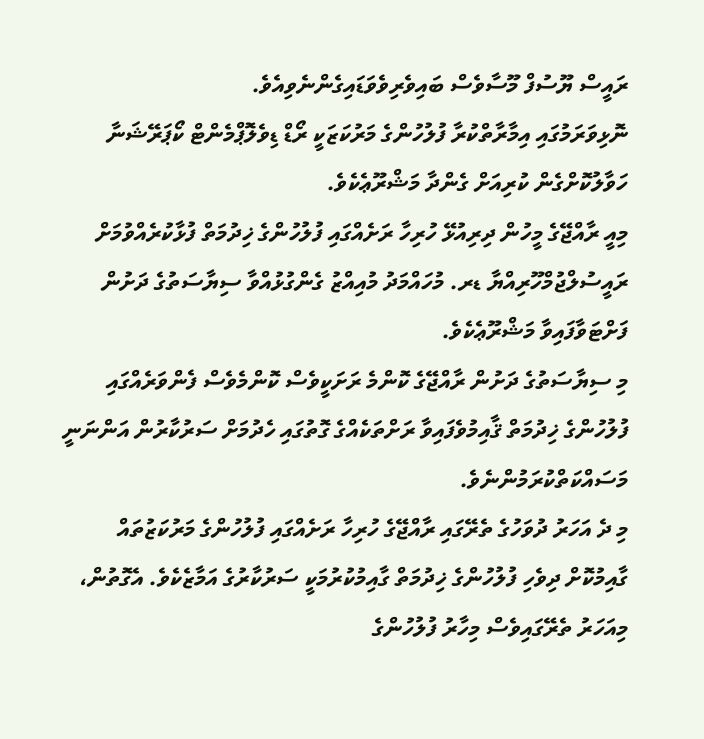ރައީސް ޔޫސުފް މޫސާވެސް ބައިވެރިވެވަޑައިގެންނެވިއެވެ.
ނޮޅިވަރަމުގައި އިމާރާތްކުރާ ފުލުހުންގެ މަރުކަޒަކީ ރޯޑް ޑިވެލޮޕްމެންޓް ކޯޕަރޭޝަނާ ހަވާލުކޮށްގެން ކުރިއަށް ގެންދާ މަޝްރޫޢެކެވެ.
މިއީ ރާއްޖޭގެ މީހުން ދިރިއުޅޭ ހުރިހާ ރަށެއްގައި ފުލުހުންގެ ޚިދުމަތް ފުޅާކުރެއްވުމަށް ރައީސުލްޖުމްހޫރިއްޔާ ޑރ. މުހައްމަދު މުއިއްޒު ގެންގުޅުއްވާ ސިޔާސަތުގެ ދަށުން ފަށްޓަވާފައިވާ މަޝްރޫޢެކެވެ.
މި ސިޔާސަތުގެ ދަށުން ރާއްޖޭގެ ކޮންމެ ރަށަކީވެސް ކޮންމެވެސް ފެންވަރެއްގައި ފުލުހުންގެ ޚިދުމަތް ޤާއިމުވެފައިވާ ރަށްތަކެއްގެ ގޮތުގައި ހެދުމަށް ސަރުކާރުން އަންނަނީ މަސައްކަތްކުރަމުންނެވެ.
މި ދެ އަހަރު ދުވަހުގެ ތެރޭގައި ރާއްޖޭގެ ހުރިހާ ރަށެއްގައި ފުލުހުންގެ މަރުކަޒުތައް ގާއިމުކޮށް ދިވެހި ފުލުހުންގެ ޚިދުމަތް ގާއިމުކުރުމަކީ ސަރުކާރުގެ އަމާޒެކެވެ. އެގޮތުން، މިއަހަރު ތެރޭގައިވެސް މިހާރު ފުލުހުންގެ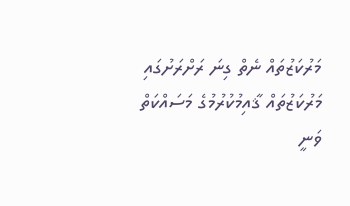މަރުކަޒުތައް ނެތް ގިނަ ރަށްރަށުގައި މަރުކަޒުތައް ޤާއިމުކުރުމުގެ މަސައްކަތް ވަނީ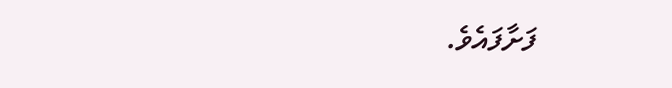ފަށާފައެވެ.